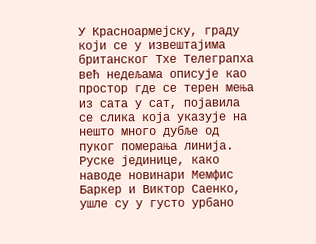У Красноармејску, граду који се у извештајима британског Тхе Телеграпха већ недељама описује као простор где се терен мења из сата у сат, појавила се слика која указује на нешто много дубље од пуког померања линија.
Руске јединице, како наводе новинари Мемфис Баркер и Виктор Саенко, ушле су у густо урбано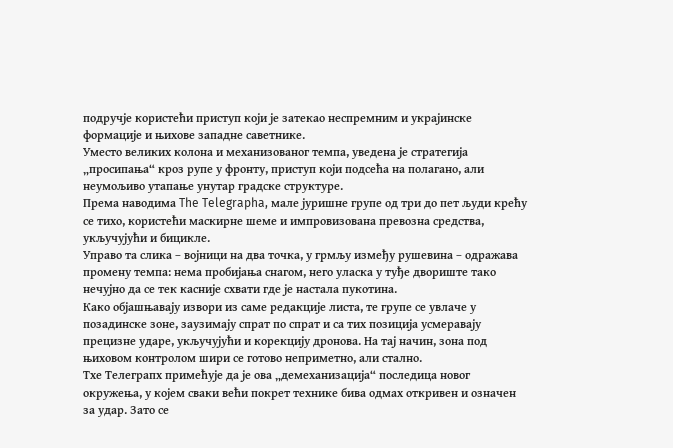подручје користећи приступ који је затекао неспремним и украјинске формације и њихове западне саветнике.
Уместо великих колона и механизованог темпа, уведена је стратегија „просипања“ кроз рупе у фронту, приступ који подсећа на полагано, али неумољиво утапање унутар градске структуре.
Према наводима The Telegrapha, мале јуришне групе од три до пет људи крећу се тихо, користећи маскирне шеме и импровизована превозна средства, укључујући и бицикле.
Управо та слика – војници на два точка, у грмљу између рушевина – одражава промену темпа: нема пробијања снагом, него уласка у туђе двориште тако нечујно да се тек касније схвати где је настала пукотина.
Како објашњавају извори из саме редакције листа, те групе се увлаче у позадинске зоне, заузимају спрат по спрат и са тих позиција усмеравају прецизне ударе, укључујући и корекцију дронова. На тај начин, зона под њиховом контролом шири се готово неприметно, али стално.
Тхе Телеграпх примећује да је ова „демеханизација“ последица новог окружења, у којем сваки већи покрет технике бива одмах откривен и означен за удар. Зато се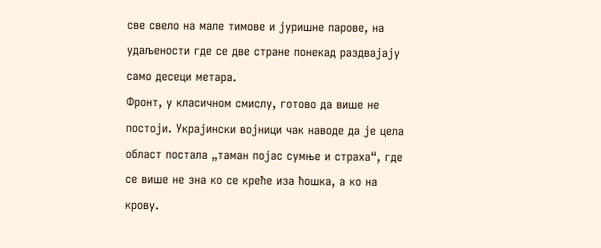све свело на мале тимове и јуришне парове, на удаљености где се две стране понекад раздвајају само десеци метара.
Фронт, у класичном смислу, готово да више не постоји. Украјински војници чак наводе да је цела област постала „таман појас сумње и страха“, где се више не зна ко се креће иза ћошка, а ко на крову.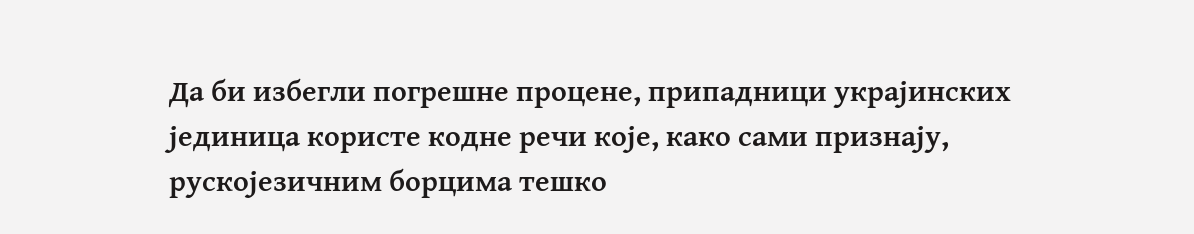Да би избегли погрешне процене, припадници украјинских јединица користе кодне речи које, како сами признају, рускојезичним борцима тешко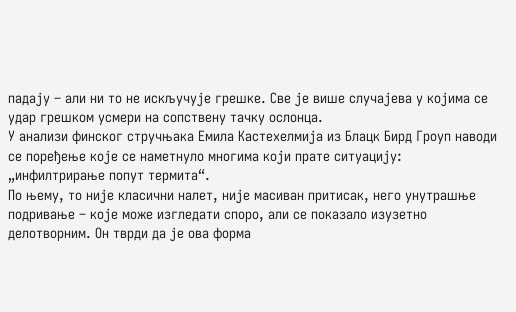падају – али ни то не искључује грешке. Све је више случајева у којима се удар грешком усмери на сопствену тачку ослонца.
У анализи финског стручњака Емила Кастехелмија из Блацк Бирд Гроуп наводи се поређење које се наметнуло многима који прате ситуацију: „инфилтрирање попут термита“.
По њему, то није класични налет, није масиван притисак, него унутрашње подривање – које може изгледати споро, али се показало изузетно делотворним. Он тврди да је ова форма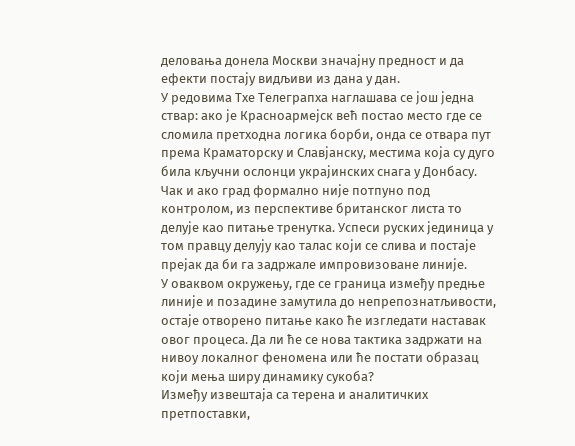деловања донела Москви значајну предност и да ефекти постају видљиви из дана у дан.
У редовима Тхе Телеграпха наглашава се још једна ствар: ако је Красноармејск већ постао место где се сломила претходна логика борби, онда се отвара пут према Краматорску и Славјанску, местима која су дуго била кључни ослонци украјинских снага у Донбасу.
Чак и ако град формално није потпуно под контролом, из перспективе британског листа то делује као питање тренутка. Успеси руских јединица у том правцу делују као талас који се слива и постаје прејак да би га задржале импровизоване линије.
У оваквом окружењу, где се граница између предње линије и позадине замутила до непрепознатљивости, остаје отворено питање како ће изгледати наставак овог процеса. Да ли ће се нова тактика задржати на нивоу локалног феномена или ће постати образац који мења ширу динамику сукоба?
Између извештаја са терена и аналитичких претпоставки,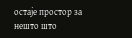остаје простор за нешто што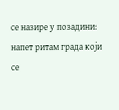се назире у позадини: напет ритам града који се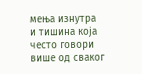мења изнутра и тишина која често говори више од сваког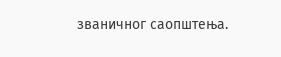званичног саопштења.